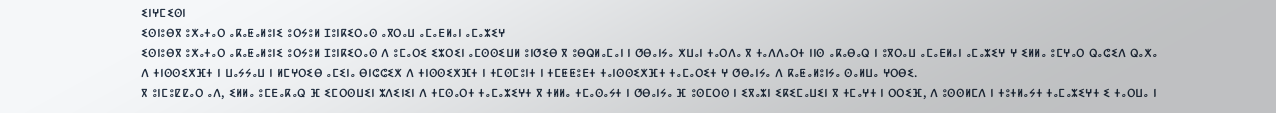ⵉⵏⵖⵎⵉⵙⵏ
ⵉⵙⵏⵓⴱⴳ ⵓⵅⴰⵜⴰⵔ ⴰⴽⴰⵟⴰⵍⵓⵏⵉ ⵓⵔⵢⵓⵍ ⵊⵓⵏⴽⵉⵔⴰⵙ ⴰⴳⵔⴰⵡ ⴰⵎⴰⴹⵍⴰⵏ ⴰⵎⴰⵣⵉⵖ
ⵉⵙⵏⵓⴱⴳ ⵓⵅⴰⵜⴰⵔ ⴰⴽⴰⵟⴰⵍⵓⵏⵉ ⵓⵔⵢⵓⵍ ⵊⵓⵏⴽⵉⵔⴰⵙ ⴷ ⵓⵎⴰⵔⵉ ⵉⵣⵔⵉⵏ ⴰⵎⵙⵙⵉⵡⵍ ⵓⵏⵚⵉⴱ ⴳ ⵓⴱⵕⵍⴰⵎⴰⵏ ⵏ ⵚⴱⴰⵏⵢⴰ ⵅⵡⴰⵏ ⵜⴰⵔⴷⴰ ⴳ ⵜⴰⴷⴷⴰⵔⵜ ⵏⵏⵙ ⴰⴽⴰⴱⴰⵕ ⵏ ⵓⴳⵔⴰⵡ ⴰⵎⴰⴹⵍⴰⵏ ⴰⵎⴰⵣⵉⵖ ⵖ ⵉⵍⵍⴰ ⵓⵎⵖⴰⵔ ⵕⴰⵛⵉⴷ ⵕⴰⵅⴰ  ⴷ ⵜⵏⵙⵙⵉⵅⴼⵜ ⵏ ⵡⴰⵢⵢⴰⵡ ⵏ ⵍⵎⵖⵔⵉⴱ ⴰⵎⵉⵏⴰ ⴱⵏⵛⵛⵉⵅ ⴷ ⵜⵏⵙⵙⵉⵅⴼⵜ ⵏ ⵜⵎⵙⵎⵓⵏⵜ ⵏ ⵜⵎⵟⵟⵓⴹⵜ ⵜⴰⵏⵙⵙⵉⵅⴼⵜ ⵜⴰⵎⴰⵔⵉⵜ ⵖ ⵚⴱⴰⵏⵢⴰ ⴷ ⴽⴰⵟⴰⵍⵓⵏⵢⴰ ⵙⴰⵍⵡⴰ ⵖⵔⴱⵉ.
ⴳ ⵓⵏⵎⵓⵇⵇⴰⵔ ⴰⴷ, ⵉⵍⵍⴰ ⵓⵎⴹⴰⴽⴰⵕ ⴼ ⵉⵎⵔⵙⵡⵉⵏ ⵣⴷⵉⵏⵉⵏ ⴷ ⵜⵎⵙⴰⵔⵜ ⵜⴰⵎⴰⵣⵉⵖⵜ ⴳ ⵜⵍⵍⴰ ⵜⵎⴰⵙⴰⵢⵜ ⵏ ⵚⴱⴰⵏⵢⴰ ⴼ ⵓⵙⵎⵔⵙ ⵏ ⵉⴳⴰⵣⵏ ⵉⴽⵉⵎⴰⵡⵉⵏ ⴳ ⵜⵎⴰⵖⵜ ⵏ ⵔⵔⵉⴼ, ⴷ ⵓⵙⵙⵍⵎⴷ ⵏ ⵜⵓⵜⵍⴰⵢⵜ ⵜⴰⵎⴰⵣⵉⵖⵜ ⵉ ⵜⴰⵔⵡⴰ ⵏ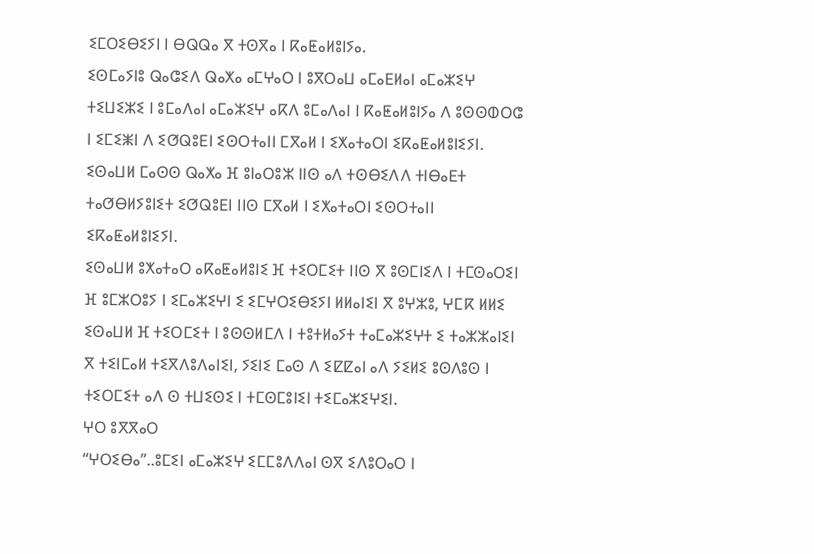ⵉⵎⵔⵉⴱⵉⵢⵏ ⵏ ⴱⵕⵕⴰ ⴳ ⵜⵙⴳⴰ ⵏ ⴽⴰⵟⴰⵍⵓⵏⵢⴰ.
ⵉⵙⵎⴰⵢⵏⵓ ⵕⴰⵛⵉⴷ ⵕⴰⵅⴰ ⴰⵎⵖⴰⵔ ⵏ ⵓⴳⵔⴰⵡ ⴰⵎⴰⴹⵍⴰⵏ ⴰⵎⴰⵣⵉⵖ ⵜⵉⵡⵉⵣⵉ ⵏ ⵓⵎⴰⴷⴰⵏ ⴰⵎⴰⵣⵉⵖ ⴰⴽⴷ ⵓⵎⴰⴷⴰⵏ ⵏ ⴽⴰⵟⴰⵍⵓⵏⵢⴰ ⴷ ⵓⵙⵙⵀⵔⵛ ⵏ ⵉⵎⵉⵥⵏ ⴷ ⵉⵚⵕⵓⴹⵏ ⵉⵙⵔⵜⴰⵏⵏ ⵎⴳⴰⵍ ⵏ ⵉⵅⴰⵜⴰⵔⵏ ⵉⴽⴰⵟⴰⵍⵓⵏⵉⵢⵏ.
ⵉⵙⴰⵡⵍ ⵎⴰⵙⵙ ⵕⴰⵅⴰ ⴼ ⵓⵏⴰⵔⵓⵣ ⵏⵏⵙ ⴰⴷ ⵜⵙⴱⵉⴷⴷ ⵜⵏⴱⴰⴹⵜ ⵜⴰⵚⴱⵍⵢⵓⵏⵉⵜ ⵉⵚⵕⵓⴹⵏ ⵏⵏⵙ ⵎⴳⴰⵍ ⵏ ⵉⵅⴰⵜⴰⵔⵏ ⵉⵙⵔⵜⴰⵏⵏ ⵉⴽⴰⵟⴰⵍⵓⵏⵉⵢⵏ.
ⵉⵙⴰⵡⵍ ⵓⵅⴰⵜⴰⵔ ⴰⴽⴰⵟⴰⵍⵓⵏⵉ ⴼ ⵜⵉⵔⵎⵉⵜ ⵏⵏⵙ ⴳ ⵓⵙⵎⵏⵉⴷ ⵏ ⵜⵎⵙⴰⵔⵉⵏ ⴼ ⵓⵎⵣⵔⵓⵢ ⵏ ⵉⵎⴰⵣⵉⵖⵏ ⵉ ⵉⵎⵖⵔⵉⴱⵉⵢⵏ ⵍⵍⴰⵏⵉⵏ ⴳ ⵓⵖⵣⵓ, ⵖⵎⴽ ⵍⵍⵉ ⵉⵙⴰⵡⵍ ⴼ ⵜⵉⵔⵎⵉⵜ ⵏ ⵓⵙⵙⵍⵎⴷ ⵏ ⵜⵓⵜⵍⴰⵢⵜ ⵜⴰⵎⴰⵣⵉⵖⵜ ⵉ ⵜⴰⵣⵣⴰⵏⵉⵏ ⴳ ⵜⵉⵏⵎⴰⵍ ⵜⵉⴳⴷⵓⴷⴰⵏⵉⵏ, ⵢⵉⵏⵉ ⵎⴰⵙ ⴷ ⵉⵇⵇⴰⵏ ⴰⴷ ⵢⵉⵍⵉ ⵓⵙⴷⵓⵙ ⵏ ⵜⵉⵔⵎⵉⵜ ⴰⴷ ⵙ ⵜⵡⵉⵙⵉ ⵏ ⵜⵎⵙⵎⵓⵏⵉⵏ ⵜⵉⵎⴰⵣⵉⵖⵉⵏ.
ⵖⵔ ⵓⴳⴳⴰⵔ
“ⵖⵔⵉⴱⴰ”..ⵓⵎⵉⵏ ⴰⵎⴰⵣⵉⵖ ⵉⵎⵎⵓⴷⴷⴰⵏ ⵙⴳ ⵉⴷⵓⵔⴰⵔ ⵏ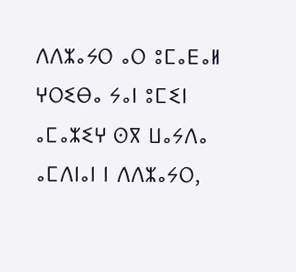ⴷⴷⵣⴰⵢⵔ ⴰⵔ ⵓⵎⴰⴹⴰⵍ
ⵖⵔⵉⴱⴰ ⵢⴰⵏ ⵓⵎⵉⵏ ⴰⵎⴰⵣⵉⵖ ⵙⴳ ⵡⴰⵢⴷⴰ ⴰⵎⴷⵏⴰⵏ ⵏ ⴷⴷⵣⴰⵢⵔ,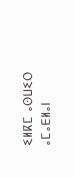ⵉⵍⴽⵎ ⴰⵙⵡⵉⵔ ⴰⵎⴰⴹⵍⴰⵏ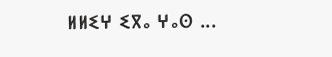ⵍⵍⵉⵖ ⵉⴳⴰ ⵖⴰⵙ ...